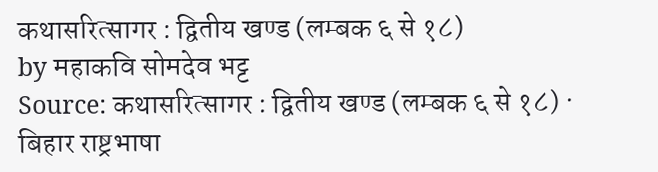कथासरित्सागर : द्वितीय खण्ड (लम्बक ६ से १८)
by महाकवि सोमदेव भट्ट
Source: कथासरित्सागर : द्वितीय खण्ड (लम्बक ६ से १८) · बिहार राष्ट्रभाषा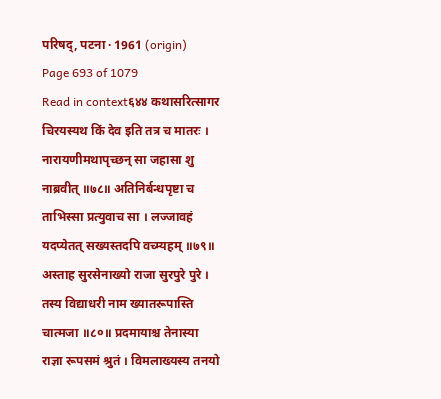परिषद्, पटना · 1961 (origin)
Page 693 of 1079
Read in context६४४ कथासरित्सागर चिरयस्यथ किं देव इति तत्र च मातरः । नारायणीमथापृच्छन् सा जहासा शु नाब्रवीत् ॥७८॥ अतिनिर्बन्धपृष्टा च ताभिस्सा प्रत्युवाच सा । लज्जावहं यदप्येतत् सख्यस्तदपि वच्म्यहम् ॥७९॥ अस्ताह सुरसेनाख्यो राजा सुरपुरे पुरे । तस्य विद्याधरी नाम ख्यातरूपास्ति चात्मजा ॥८०॥ प्रदमायाश्च तेनास्या राज्ञा रूपसमं श्रुतं । विमलाख्यस्य तनयो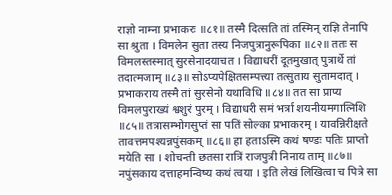राज्ञो नाम्ना प्रभाकरः ॥८१॥ तस्मै दित्सति तां तस्मिन् राज्ञि तेनापि सा श्रुता । विमलेन सुता तस्य निजपुत्रानुरूपिका ॥८२॥ ततः स विमलस्तस्मात् सुरसेनादयाचत । विद्याधरीं दूतमुखात् पुत्रार्थे तां तदात्मजाम् ॥८३॥ सोऽप्यपेक्षितसम्पत्त्या तत्सुताय सुतामदात् । प्रभाकराय तस्मै तां सुरसेनो यथाविधि ॥८४॥ तत सा प्राप्य विमलपुराख्यं श्वशुरं पुरम् । विद्याधरी समं भर्त्रा शयनीयमगात्निशि ॥८५॥ तत्रासम्भोगसुप्तं सा पतिं सोल्का प्रभाकरम् । यावन्निरीक्षते तावत्तमपश्यन्नपुंसकम् ॥८६॥ हा हताऽस्मि कथं षण्डः पतिः प्राप्तो मयेति सा । शोचन्ती छतसा रात्रिं राजपुत्री निनाय ताम् ॥८७॥ नपुंसकाय दत्ताहमन्विष्य कथं त्वया । इति लेखं लिखित्वा च पित्रे सा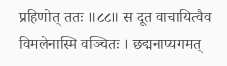प्रहिणोत् ततः ॥८८॥ स दूत वाचायित्वैव विमलेनास्मि वञ्चितः । छद्मनाप्यगमत्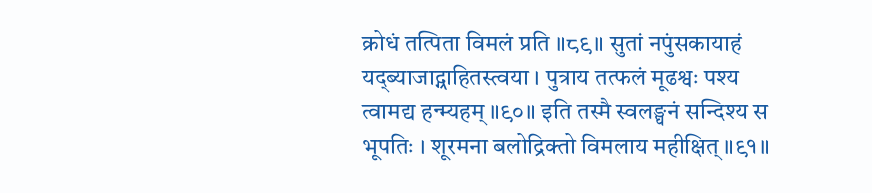क्रोधं तत्पिता विमलं प्रति ॥८९॥ सुतां नपुंसकायाहं यद्ब्याजाद्ग्राहितस्त्वया । पुत्राय तत्फलं मूढश्वः पश्य त्वामद्य हन्म्यहम् ॥९०॥ इति तस्मै स्वलङ्घनं सन्दिश्य स भूपतिः । शूरमना बलोद्रिक्तो विमलाय महीक्षित् ॥९१॥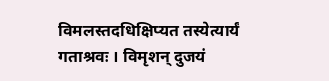विमलस्तदधिक्षिप्यत तस्येत्यार्यं गताश्रवः । विमृशन् दुजयं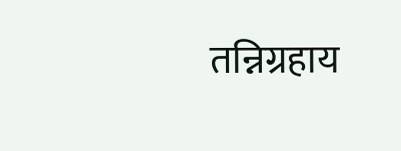तन्निग्रहाय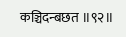कञ्चिदन्बछत ॥९२॥